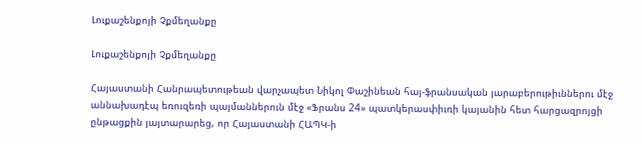Լուքաշենքոյի Չքմեղանքը

Լուքաշենքոյի Չքմեղանքը

Հայաստանի Հանրապետութեան վարչապետ Նիկոլ Փաշինեան հայ-ֆրանսական յարաբերութիւններու մէջ աննախադէպ եռուզեռի պայմաններուն մէջ «Ֆրանս 24» պատկերասփիւռի կայանին հետ հարցազրոյցի ընթացքին յայտարարեց, որ Հայաստանի ՀԱՊԿ-ի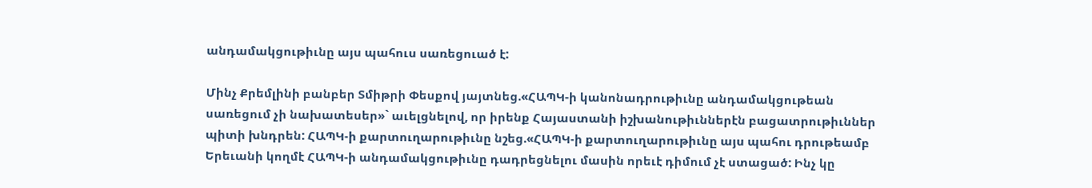անդամակցութիւնը այս պահուս սառեցուած է:

Մինչ Քրեմլինի բանբեր Տմիթրի Փեսքով յայտնեց.«ՀԱՊԿ-ի կանոնադրութիւնը անդամակցութեան սառեցում չի նախատեսեր»` աւելցնելով, որ իրենք Հայաստանի իշխանութիւններէն բացատրութիւններ պիտի խնդրեն: ՀԱՊԿ-ի քարտուղարութիւնը նշեց.«ՀԱՊԿ-ի քարտուղարութիւնը այս պահու դրութեամբ Երեւանի կողմէ ՀԱՊԿ-ի անդամակցութիւնը դադրեցնելու մասին որեւէ դիմում չէ ստացած: Ինչ կը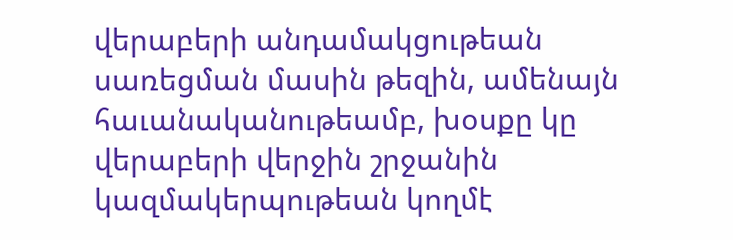վերաբերի անդամակցութեան սառեցման մասին թեզին, ամենայն հաւանականութեամբ, խօսքը կը վերաբերի վերջին շրջանին կազմակերպութեան կողմէ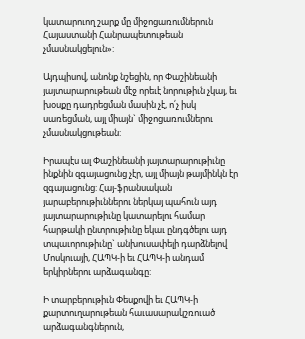կատարուող շարք մը միջոցառումներուն Հայաստանի Հանրապետութեան չմասնակցելուն»:

Այդպիսով, անոնք նշեցին, որ Փաշինեանի յայտարարութեան մէջ որեւէ նորութիւն չկայ, եւ խօսքը դադրեցման մասին չէ, ո՛չ իսկ սառեցման, այլ միայն` միջոցառումներու չմասնակցութեան:

Իրապէս ալ Փաշինեանի յայտարարութիւնը ինքնին զգայացունց չէր, այլ միայն թայմինկն էր զգայացունց: Հայ-ֆրանսական յարաբերութիւններու ներկայ պահուն այդ յայտարարութիւնը կատարելու համար հարթակի ընտրութիւնը եկաւ ընդգծելու այդ տպաւորութիւնը` անխուսափելի դարձնելով Մոսկուայի, ՀԱՊԿ-ի եւ ՀԱՊԿ-ի անդամ երկիրներու արձագանգը:

Ի տարբերութիւն Փեսքովի եւ ՀԱՊԿ-ի քարտուղարութեան հաւասարակշռուած արձագանգներուն,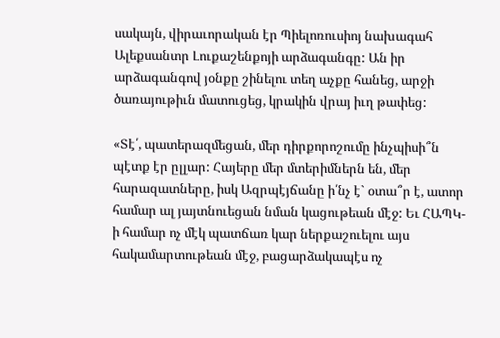սակայն, վիրաւորական էր Պիելոռուսիոյ նախագահ Ալեքսանտր Լուքաշենքոյի արձագանգը: Ան իր արձագանգով յօնքը շինելու տեղ աչքը հանեց, արջի ծառայութիւն մատուցեց, կրակին վրայ իւղ թափեց:

«Տէ՛, պատերազմեցան, մեր դիրքորոշումը ինչպիսի՞ն պէտք էր ըլլար: Հայերը մեր մտերիմներն են, մեր հարազատները, իսկ Ազրպէյճանը ի՛նչ է` օտա՞ր է, ատոր համար ալ յայտնուեցան նման կացութեան մէջ: Եւ ՀԱՊԿ-ի համար ոչ մէկ պատճառ կար ներքաշուելու այս հակամարտութեան մէջ, բացարձակապէս ոչ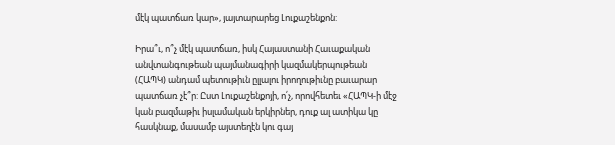մէկ պատճառ կար», յայտարարեց Լուքաշենքոն:

Իրա՞ւ, ո՞չ մէկ պատճառ, իսկ Հայաստանի Հաւաքական անվտանգութեան պայմանագիրի կազմակերպութեան (ՀԱՊԿ) անդամ պետութիւն ըլլալու իրողութիւնը բաւարար պատճառ չէ՞ր: Ըստ Լուքաշենքոյի, ո՛չ, որովհետեւ «ՀԱՊԿ-ի մէջ կան բազմաթիւ իսլամական երկիրներ, դուք ալ ատիկա կը հասկնաք, մասամբ այստեղէն կու գայ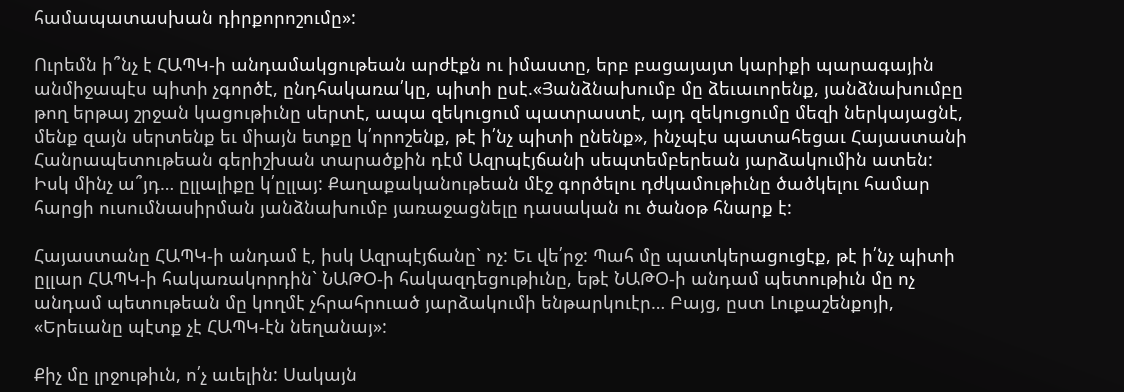համապատասխան դիրքորոշումը»:

Ուրեմն ի՞նչ է ՀԱՊԿ-ի անդամակցութեան արժէքն ու իմաստը, երբ բացայայտ կարիքի պարագային անմիջապէս պիտի չգործէ, ընդհակառա՛կը, պիտի ըսէ.«Յանձնախումբ մը ձեւաւորենք, յանձնախումբը թող երթայ շրջան կացութիւնը սերտէ, ապա զեկուցում պատրաստէ, այդ զեկուցումը մեզի ներկայացնէ, մենք զայն սերտենք եւ միայն ետքը կ՛որոշենք, թէ ի՛նչ պիտի ընենք», ինչպէս պատահեցաւ Հայաստանի Հանրապետութեան գերիշխան տարածքին դէմ Ազրպէյճանի սեպտեմբերեան յարձակումին ատեն: Իսկ մինչ ա՞յդ… ըլլալիքը կ՛ըլլայ: Քաղաքականութեան մէջ գործելու դժկամութիւնը ծածկելու համար հարցի ուսումնասիրման յանձնախումբ յառաջացնելը դասական ու ծանօթ հնարք է:

Հայաստանը ՀԱՊԿ-ի անդամ է, իսկ Ազրպէյճանը` ոչ: Եւ վե՛րջ: Պահ մը պատկերացուցէք, թէ ի՛նչ պիտի ըլլար ՀԱՊԿ-ի հակառակորդին` ՆԱԹՕ-ի հակազդեցութիւնը, եթէ ՆԱԹՕ-ի անդամ պետութիւն մը ոչ անդամ պետութեան մը կողմէ չհրահրուած յարձակումի ենթարկուէր… Բայց, ըստ Լուքաշենքոյի, «Երեւանը պէտք չէ ՀԱՊԿ-էն նեղանայ»:

Քիչ մը լրջութիւն, ո՛չ աւելին: Սակայն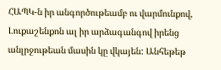ՀԱՊԿ-ն իր անգործութեամբ ու վարմունքով, Լուքաշենքոն ալ իր արձագանգով իրենց անլրջութեան մասին կը վկայեն: Անհեթեթ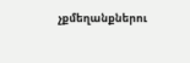չքմեղանքներու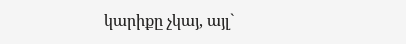կարիքը չկայ, այլ`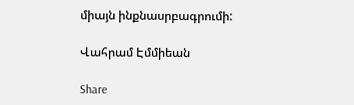միայն ինքնասրբագրումի:

Վահրամ Էմմիեան

Share